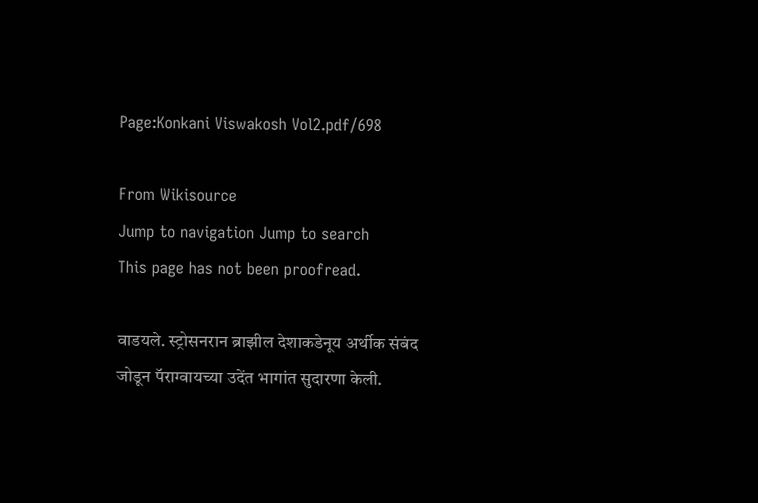Page:Konkani Viswakosh Vol2.pdf/698

From Wikisource
Jump to navigation Jump to search
This page has not been proofread.

वाडयले. स्ट्रोसनरान ब्राझील देशाकडेनूय अर्थीक संबंद जोडून पॅराग्वायच्या उदेंत भागांत सुदारणा केली.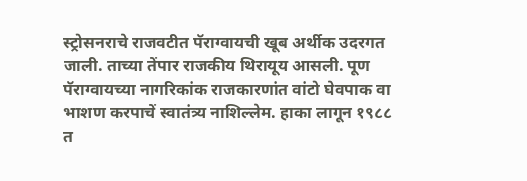स्ट्रोसनराचे राजवटीत पॅराग्वायची खूब अर्थीक उदरगत जाली. ताच्या तेंपार राजकीय थिरायूय आसली. पूण पॅराग्वायच्या नागरिकांक राजकारणांत वांटो घेवपाक वा भाशण करपाचें स्वातंत्र्य नाशिल्लेम. हाका लागून १९८८ त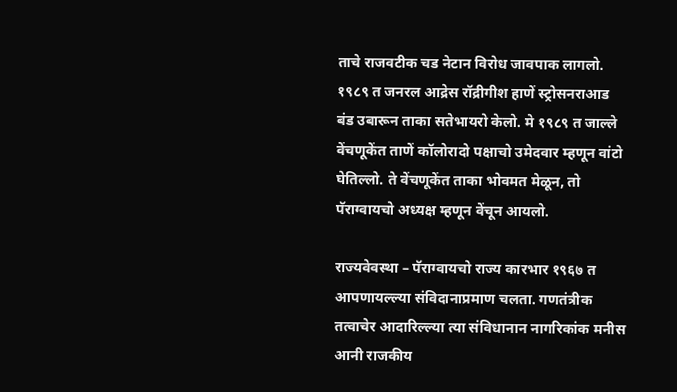ताचे राजवटीक चड नेटान विरोध जावपाक लागलो. १९८९ त जनरल आद्रेस रॉद्रीगीश हाणें स्ट्रोसनराआड बंड उबारून ताका सतेभायरो केलो. मे १९८९ त जाल्ले वेंचणूकेंत ताणें कॉलोरादो पक्षाचो उमेदवार म्हणून वांटो घेतिल्लो. ते वेंचणूकेंत ताका भोवमत मेळून, तो पॅराग्वायचो अध्यक्ष म्हणून वेंचून आयलो.

राज्यवेवस्था – पॅराग्वायचो राज्य कारभार १९६७ त आपणायल्ल्या संविदानाप्रमाण चलता. गणतंत्रीक तत्वाचेर आदारिल्ल्या त्या संविधानान नागरिकांक मनीस आनी राजकीय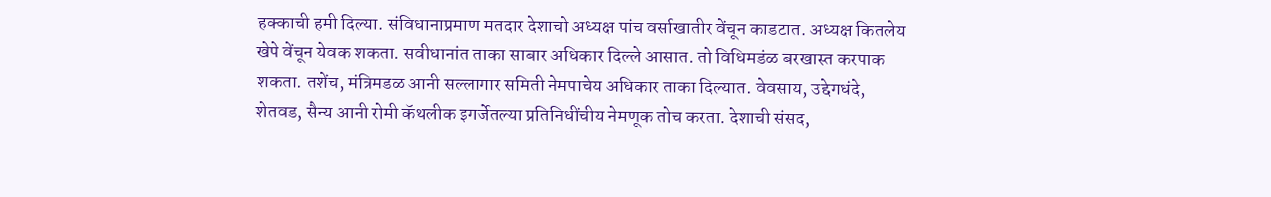हक्काची हमी दिल्या. संविधानाप्रमाण मतदार देशाचो अध्यक्ष पांच वर्साखातीर वेंचून काडटात. अध्यक्ष कितलेय खेपे वेंचून येवक शकता. सवीधानांत ताका साबार अधिकार दिल्ले आसात. तो विधिमडंळ बरखास्त करपाक शकता. तशेंच, मंत्रिमडळ आनी सल्लागार समिती नेमपाचेय अधिकार ताका दिल्यात. वेवसाय, उद्देगधंदे, शेतवड, सैन्य आनी रोमी कॅथलीक इगर्जेतल्या प्रतिनिधींचीय नेमणूक तोच करता. देशाची संसद,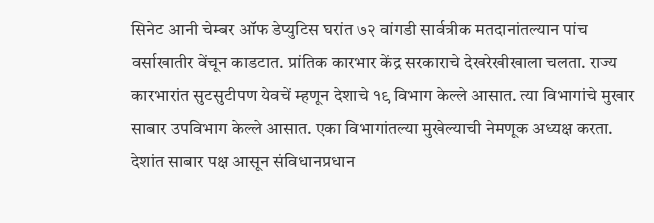सिनेट आनी चेम्बर ऑफ डेप्युटिस घरांत ७२ वांगडी सार्वत्रीक मतदानांतल्यान पांच वर्साखातीर वेंचून काडटात. प्रांतिक कारभार केंद्र सरकाराचे देखरेखीखाला चलता. राज्य कारभारांत सुटसुटीपण येवचें म्हणून देशाचे १९ विभाग केल्ले आसात. त्या विभागांचे मुखार साबार उपविभाग केल्ले आसात. एका विभागांतल्या मुखेल्याची नेमणूक अध्यक्ष करता. देशांत साबार पक्ष आसून संविधानप्रधान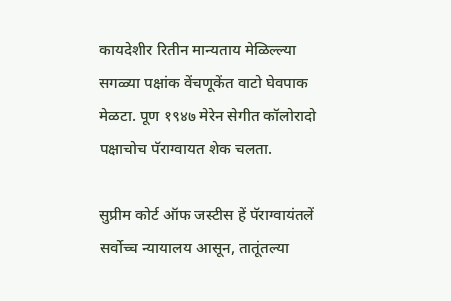कायदेशीर रितीन मान्यताय मेळिल्ल्या सगळ्या पक्षांक वेंचणूकेंत वाटो घेवपाक मेळटा. पूण १९४७ मेरेन सेगीत कॉलोरादो पक्षाचोच पॅराग्वायत शेक चलता.

सुप्रीम कोर्ट ऑफ जस्टीस हें पॅराग्वायंतलें सर्वोच्च न्यायालय आसून, तातूंतल्या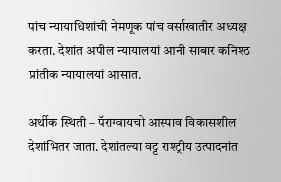पांच न्यायाधिशांची नेमणूक पांच वर्साखातीर अध्यक्ष करता. देशांत अपील न्यायालयां आनी साबार कनिश्ठ प्रांतीक न्यायालयां आसात.

अर्थीक स्थिती – पॅराग्वायचो आस्पाव विकासशील देशांभितर जाता. देशांतल्या वट्ट राश्ट्रीय उत्पादनांत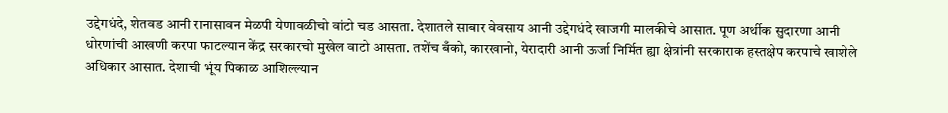उद्देगधंदे, शेतवड आनी रानासावन मेळपी येणावळीचो वांटो चड आसता. देशातले साबार वेवसाय आनी उद्देगधंदे खाजगी मालकीचे आसात. पूण अर्थीक सुदारणा आनी धोरणांची आखणी करपा फाटल्यान केंद्र सरकारचो मुखेल वाटो आसता. तशेंच बँको, कारखानो, येरादारी आनी ऊर्जा निर्मित ह्या क्षेत्रांनी सरकाराक हस्तक्षेप करपाचे खाशेले अधिकार आसात. देशाची भूंय पिकाळ आशिल्ल्यान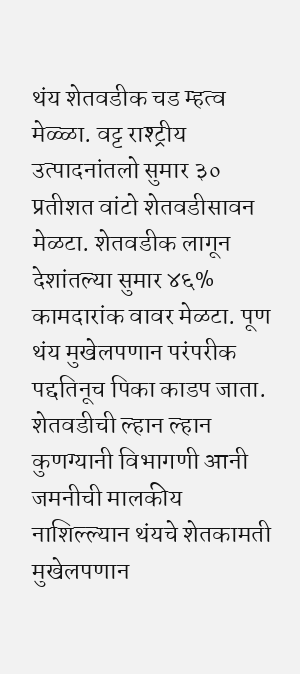थंय शेतवडीक चड म्हत्व मेळ्ळा. वट्ट राश्ट्रीय उत्पादनांतलो सुमार ३० प्रतीशत वांटो शेतवडीसावन मेळटा. शेतवडीक लागून देशांतल्या सुमार ४६% कामदारांक वावर मेळटा. पूण थंय मुखेलपणान परंपरीक पद्दतिनूच पिका काडप जाता. शेतवडीची ल्हान ल्हान कुणग्यानी विभागणी आनी जमनीची मालकीय नाशिल्ल्यान थंयचे शेतकामती मुखेलपणान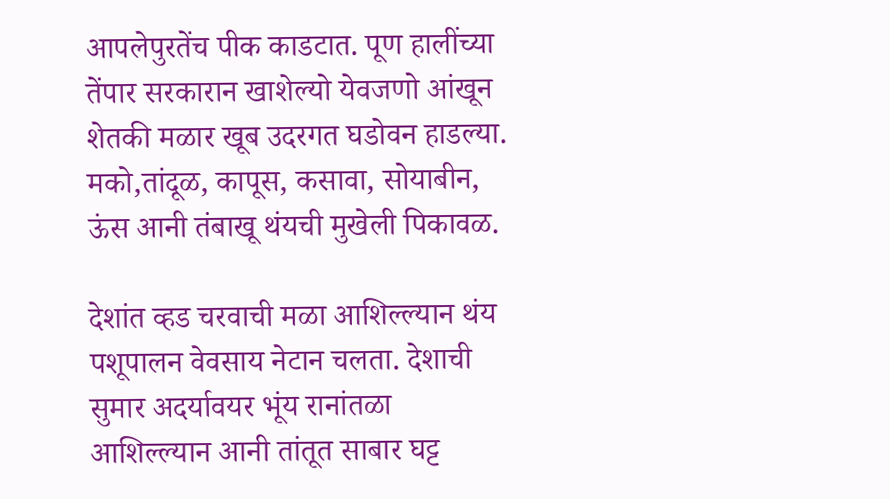आपलेपुरतेंच पीक काडटात. पूण हालींच्या तेंपार सरकारान खाशेल्यो येवजणो आंखून शेतकी मळार खूब उदरगत घडोवन हाडल्या. मको,तांदूळ, कापूस, कसावा, सोयाबीन, ऊंस आनी तंबाखू थंयची मुखेली पिकावळ.

देशांत व्हड चरवाची मळा आशिल्ल्यान थंय पशूपालन वेवसाय नेटान चलता. देशाची सुमार अदर्यावयर भूंय रानांतळा आशिल्ल्यान आनी तांतूत साबार घट्ट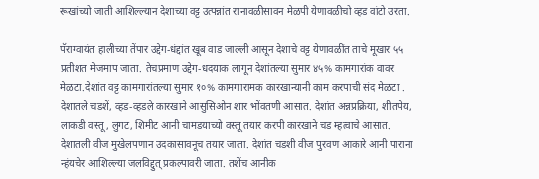रूखांच्यो जाती आशिल्ल्यान देशाच्या वट्ट उत्पन्नांत रानावळीसावन मेळपी येणावळीचो व्हड वांटो उरता.

पॅराग्वायंत हालीच्या तेंपार उद्देग-धंद्दांत खूब वाड जाल्ली आसून देशाचे वट्ट येणावळींत ताचे मूखार ५५ प्रतीशत मेजमाप जाता. तेचप्रमाण उद्देग-धदयाक लागून देशांतल्या सुमार ४५% कामगारांक वावर मेळटा.देशांत वट्ट कामगारांतल्या सुमार १०% कामगारामक कारखान्यानी काम करपाची संद मेळटा . देशातले चडशें, व्हड-व्हडले कारखाने आसुसिओन शार भोंवतणी आसात. देशांत अन्नप्रक्रिया, शीतपेय, लाकडी वस्तू, लुगट, शिमीट आनी चामडयाच्यो वस्तू तयार करपी कारखाने चड म्हत्वाचे आसात. देशातली वीज मुखेलपणान उदकासावनूच तयार जाता. देशांत चडशी वीज पुरवण आकारे आनी पाराना न्हंयचेर आशिल्ल्या जलविद्दुत् प्रकल्पावरी जाता. तशेंच आनीक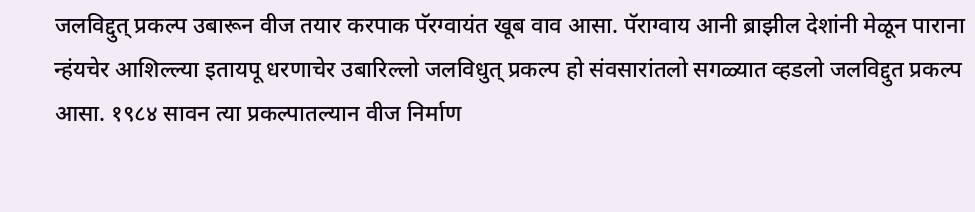जलविद्दुत् प्रकल्प उबारून वीज तयार करपाक पॅरग्वायंत खूब वाव आसा. पॅराग्वाय आनी ब्राझील देशांनी मेळून पाराना न्हंयचेर आशिल्ल्या इतायपू धरणाचेर उबारिल्लो जलविधुत् प्रकल्प हो संवसारांतलो सगळ्यात व्हडलो जलविद्दुत प्रकल्प आसा. १९८४ सावन त्या प्रकल्पातल्यान वीज निर्माण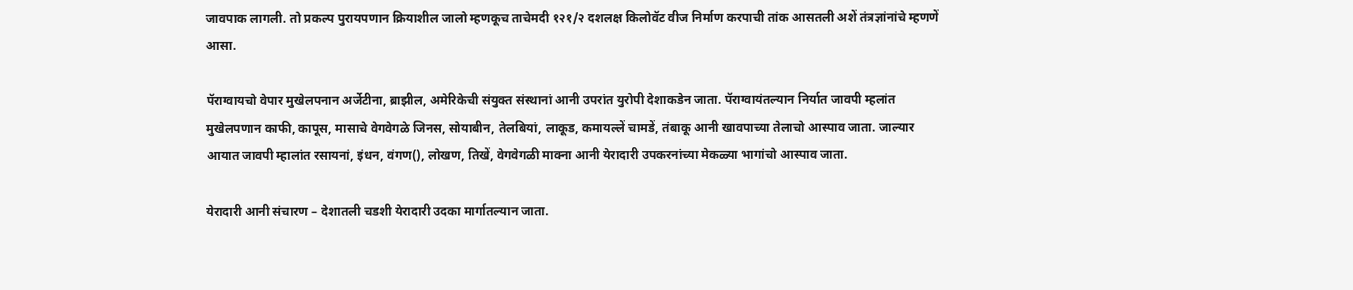जावपाक लागली. तो प्रकल्प पुरायपणान क्रियाशील जालो म्हणकूच ताचेमदी १२१/२ दशलक्ष किलोवॅट वीज निर्माण करपाची तांक आसतली अशें तंत्रज्ञांनांचे म्हणणें आसा.

पॅराग्वायचो वेपार मुखेलपनान अर्जेटीना, ब्राझील, अमेरिकेची संयुक्त संस्थानां आनी उपरांत युरोपी देशाकडेन जाता. पॅराग्वायंतल्यान निर्यात जावपी म्हलांत मुखेलपणान काफी, कापूस, मासाचे वेगवेगळे जिनस, सोयाबीन, तेलबियां, लाकूड, कमायल्लें चामडें, तंबाकू आनी खावपाच्या तेलाचो आस्पाव जाता. जाल्यार आयात जावपी म्हालांत रसायनां, इंधन, वंगण(), लोखण, तिखें, वेगवेगळी माक्ना आनी येरादारी उपकरनांच्या मेकळ्या भागांचो आस्पाव जाता.

येरादारी आनी संचारण – देशातली चडशी येरादारी उदका मार्गातल्यान जाता.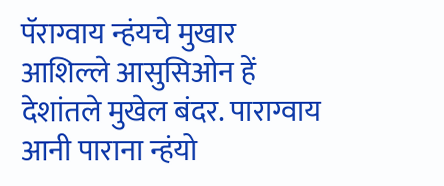पॅराग्वाय न्हंयचे मुखार आशिल्ले आसुसिओन हें देशांतले मुखेल बंदर. पाराग्वाय आनी पाराना न्हंयो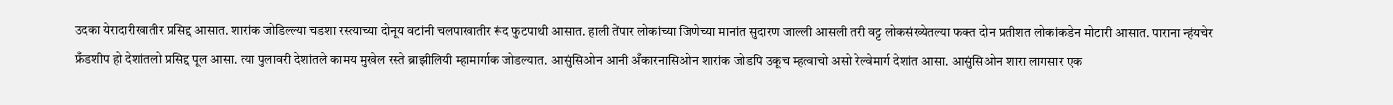उदका येरादारीखातीर प्रसिद्द आसात. शारांक जोडिल्ल्या चडशा रस्त्याच्या दोनूय वटांनी चलपाखातीर रूंद फुटपाथी आसात. हाली तेंपार लोकांच्या जिणेच्या मानांत सुदारण जाल्ली आसली तरी वट्ट लोकसंख्येतल्या फक्त दोन प्रतीशत लोकांकडेन मोटारी आसात. पाराना न्हंयचेर फ्रँडशीप हो देशांतलो प्रसिद्द पूल आसा. त्या पुलावरी देशांतले कामय मुखेल रस्ते ब्राझीलियी म्हामार्गाक जोडल्यात. आसुंसिओन आनी अँकारनासिओन शारांक जोडपि उकूच म्हत्वाचो असो रेल्वेमार्ग देशांत आसा. आसुंसिओन शारा लागसार एक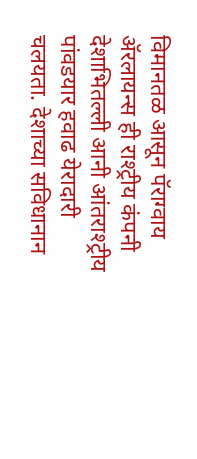विमानतळ आसून पॅराग्वाय ॲरलायन्स ही राश्ट्रीय कंपनी देशाभितल्ली आनी आंतराश्ट्रीय पांवडयार हवाढ येरादारी चलयता. देशाच्या सविधानान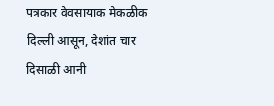पत्रकार वेवसायाक मेकळीक दिल्ली आसून, देशांत चार दिसाळी आनी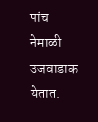पांच नेमाळी उजवाडाक येतात.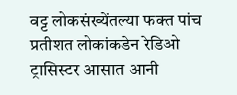वट्ट लोकसंख्येंतल्या फक्त पांच प्रतीशत लोकांकडेन रेडिओ ट्रासिस्टर आसात आनी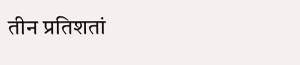तीन प्रतिशतां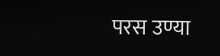परस उण्या